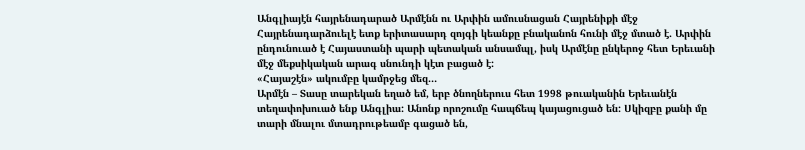Անգլիայէն հայրենադարած Արմէնն ու Արփին ամուսնացան Հայրենիքի մէջ
Հայրենադարձուելէ ետք երիտասարդ զոյգի կեանքը բնականոն հունի մէջ մտած է. Արփին ընդունուած է Հայաստանի պարի պետական անսամպլ, իսկ Արմէնը ընկերոջ հետ Երեւանի մէջ մեքսիկական արագ սնունդի կէտ բացած է:
«Հայաշէն» ակումբը կամրջեց մեզ…
Արմէն – Տասը տարեկան եղած եմ, երբ ծնողներուս հետ 1998 թուականին Երեւանէն տեղափոխուած ենք Անգլիա: Անոնք որոշումը հապճեպ կայացուցած են: Սկիզբը քանի մը տարի մնալու մտադրութեամբ գացած են,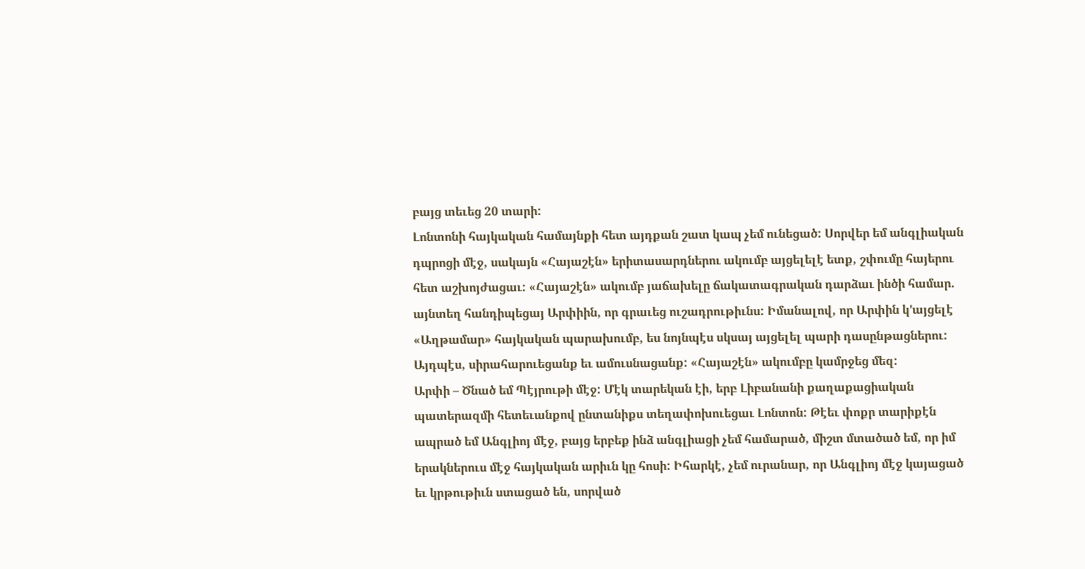բայց տեւեց 20 տարի:
Լոնտոնի հայկական համայնքի հետ այդքան շատ կապ չեմ ունեցած: Սորվեր եմ անգլիական դպրոցի մէջ, սակայն «Հայաշէն» երիտասարդներու ակումբ այցելելէ ետք, շփումը հայերու հետ աշխոյժացաւ: «Հայաշէն» ակումբ յաճախելը ճակատագրական դարձաւ ինծի համար. այնտեղ հանդիպեցայ Արփիին, որ գրաւեց ուշադրութիւնս: Իմանալով, որ Արփին կ'այցելէ «Աղթամար» հայկական պարախումբ, ես նոյնպէս սկսայ այցելել պարի դասընթացներու: Այդպէս, սիրահարուեցանք եւ ամուսնացանք: «Հայաշէն» ակումբը կամրջեց մեզ:
Արփի – Ծնած եմ Պէյրութի մէջ: Մէկ տարեկան էի, երբ Լիբանանի քաղաքացիական պատերազմի հետեւանքով ընտանիքս տեղափոխուեցաւ Լոնտոն: Թէեւ փոքր տարիքէն ապրած եմ Անգլիոյ մէջ, բայց երբեք ինձ անգլիացի չեմ համարած, միշտ մտածած եմ, որ իմ երակներուս մէջ հայկական արիւն կը հոսի: Իհարկէ, չեմ ուրանար, որ Անգլիոյ մէջ կայացած եւ կրթութիւն ստացած են, սորված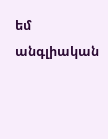եմ անգլիական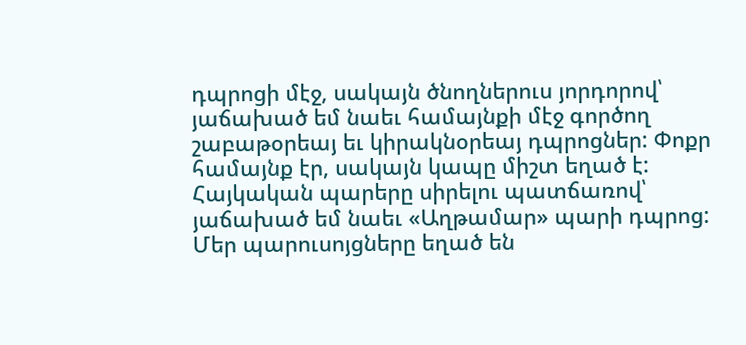դպրոցի մէջ, սակայն ծնողներուս յորդորով՝ յաճախած եմ նաեւ համայնքի մէջ գործող շաբաթօրեայ եւ կիրակնօրեայ դպրոցներ: Փոքր համայնք էր, սակայն կապը միշտ եղած է:
Հայկական պարերը սիրելու պատճառով՝ յաճախած եմ նաեւ «Աղթամար» պարի դպրոց: Մեր պարուսոյցները եղած են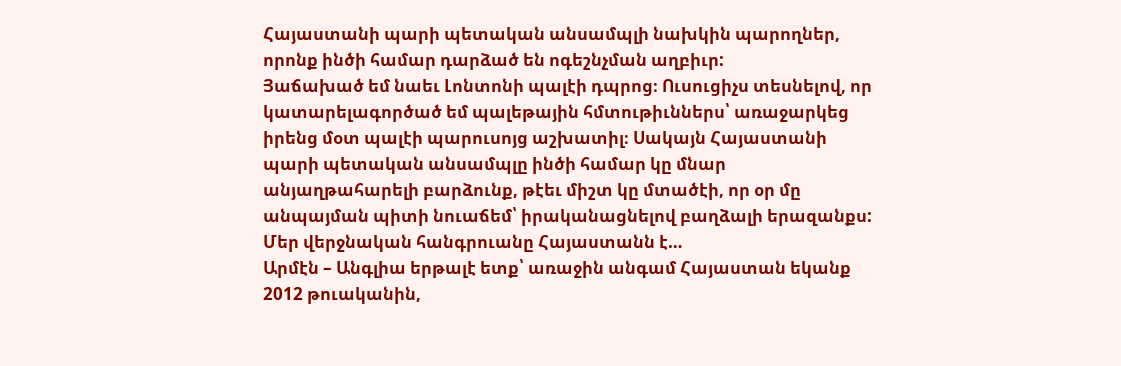Հայաստանի պարի պետական անսամպլի նախկին պարողներ, որոնք ինծի համար դարձած են ոգեշնչման աղբիւր:
Յաճախած եմ նաեւ Լոնտոնի պալէի դպրոց։ Ուսուցիչս տեսնելով, որ կատարելագործած եմ պալեթային հմտութիւններս՝ առաջարկեց իրենց մօտ պալէի պարուսոյց աշխատիլ։ Սակայն Հայաստանի պարի պետական անսամպլը ինծի համար կը մնար անյաղթահարելի բարձունք, թէեւ միշտ կը մտածէի, որ օր մը անպայման պիտի նուաճեմ՝ իրականացնելով բաղձալի երազանքս:
Մեր վերջնական հանգրուանը Հայաստանն է…
Արմէն – Անգլիա երթալէ ետք՝ առաջին անգամ Հայաստան եկանք 2012 թուականին,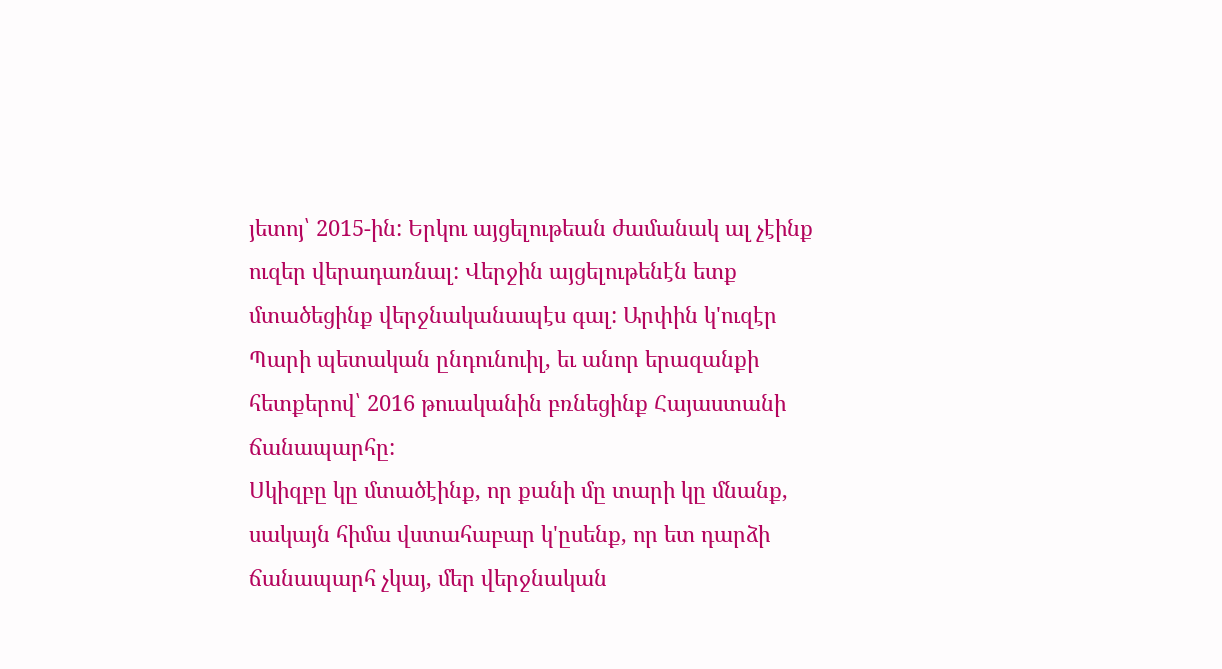յետոյ՝ 2015-ին: Երկու այցելութեան ժամանակ ալ չէինք ուզեր վերադառնալ: Վերջին այցելութենէն ետք մտածեցինք վերջնականապէս գալ: Արփին կ'ուզէր Պարի պետական ընդունուիլ, եւ անոր երազանքի հետքերով՝ 2016 թուականին բռնեցինք Հայաստանի ճանապարհը:
Սկիզբը կը մտածէինք, որ քանի մը տարի կը մնանք, սակայն հիմա վստահաբար կ'ըսենք, որ ետ դարձի ճանապարհ չկայ, մեր վերջնական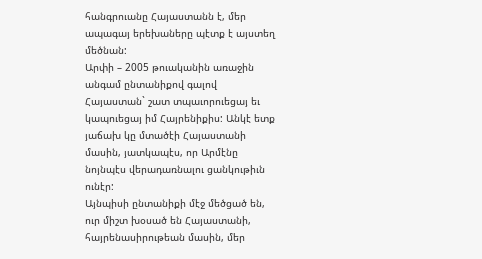հանգրուանը Հայաստանն է, մեր ապագայ երեխաները պէտք է այստեղ մեծնան:
Արփի – 2005 թուականին առաջին անգամ ընտանիքով գալով Հայաստան` շատ տպաւորուեցայ եւ կապուեցայ իմ Հայրենիքիս: Անկէ ետք յաճախ կը մտածէի Հայաստանի մասին, յատկապէս, որ Արմէնը նոյնպէս վերադառնալու ցանկութիւն ունէր:
Այնպիսի ընտանիքի մէջ մեծցած են, ուր միշտ խօսած են Հայաստանի, հայրենասիրութեան մասին, մեր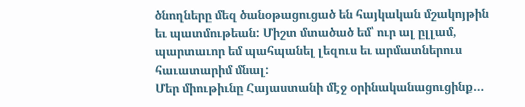ծնողները մեզ ծանօթացուցած են հայկական մշակոյթին եւ պատմութեան: Միշտ մտածած եմ՝ ուր ալ ըլլամ, պարտաւոր եմ պահպանել լեզուս եւ արմատներուս հաւատարիմ մնալ:
Մեր միութիւնը Հայաստանի մէջ օրինականացուցինք…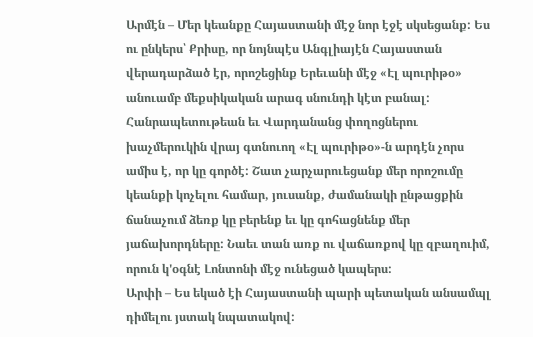Արմէն – Մեր կեանքը Հայաստանի մէջ նոր էջէ սկսեցանք: Ես ու ընկերս՝ Քրիսը, որ նոյնպէս Անգլիայէն Հայաստան վերադարձած էր, որոշեցինք Երեւանի մէջ «Էլ պուրիթօ» անուամբ մեքսիկական արագ սնունդի կէտ բանալ: Հանրապետութեան եւ Վարդանանց փողոցներու խաչմերուկին վրայ գտնուող «Էլ պուրիթօ»-ն արդէն չորս ամիս է, որ կը գործէ: Շատ չարչարուեցանք մեր որոշումը կեանքի կոչելու համար, յուսանք, ժամանակի ընթացքին ճանաչում ձեռք կը բերենք եւ կը գոհացնենք մեր յաճախորդները: Նաեւ տան առք ու վաճառքով կը զբաղուիմ, որուն կ'օգնէ Լոնտոնի մէջ ունեցած կապերս:
Արփի – Ես եկած էի Հայաստանի պարի պետական անսամպլ դիմելու յստակ նպատակով: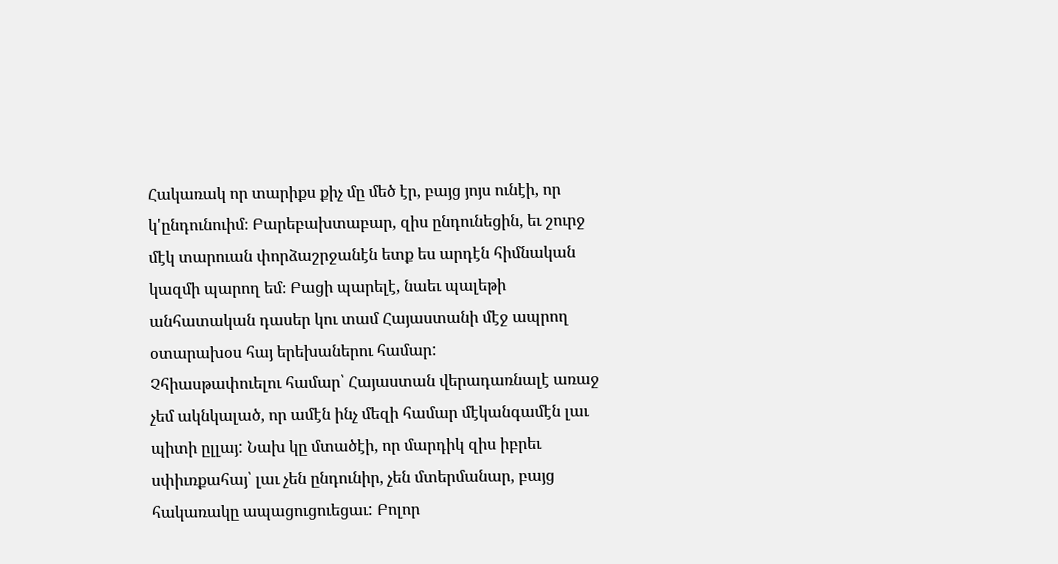Հակառակ որ տարիքս քիչ մը մեծ էր, բայց յոյս ունէի, որ կ'ընդունուիմ։ Բարեբախտաբար, զիս ընդունեցին, եւ շուրջ մէկ տարուան փորձաշրջանէն ետք ես արդէն հիմնական կազմի պարող եմ։ Բացի պարելէ, նաեւ պալեթի անհատական դասեր կու տամ Հայաստանի մէջ ապրող օտարախօս հայ երեխաներու համար:
Չհիասթափուելու համար՝ Հայաստան վերադառնալէ առաջ չեմ ակնկալած, որ ամէն ինչ մեզի համար մէկանգամէն լաւ պիտի ըլլայ: Նախ կը մտածէի, որ մարդիկ զիս իբրեւ սփիւռքահայ՝ լաւ չեն ընդունիր, չեն մտերմանար, բայց հակառակը ապացուցուեցաւ: Բոլոր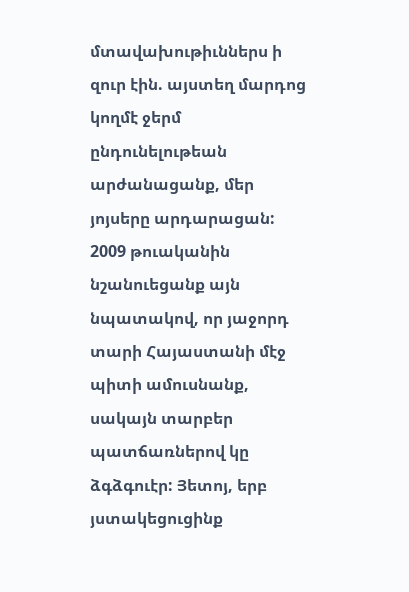մտավախութիւններս ի զուր էին. այստեղ մարդոց կողմէ ջերմ ընդունելութեան արժանացանք, մեր յոյսերը արդարացան:
2009 թուականին նշանուեցանք այն նպատակով, որ յաջորդ տարի Հայաստանի մէջ պիտի ամուսնանք, սակայն տարբեր պատճառներով կը ձգձգուէր: Յետոյ, երբ յստակեցուցինք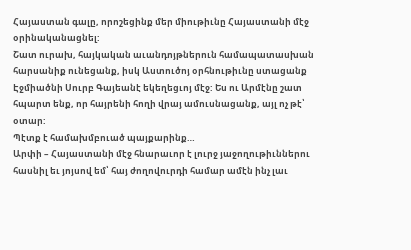Հայաստան գալը, որոշեցինք մեր միութիւնը Հայաստանի մէջ օրինականացնել:
Շատ ուրախ, հայկական աւանդոյթներուն համապատասխան հարսանիք ունեցանք, իսկ Աստուծոյ օրհնութիւնը ստացանք Էջմիածնի Սուրբ Գայեանէ եկեղեցւոյ մէջ: Ես ու Արմէնը շատ հպարտ ենք, որ հայրենի հողի վրայ ամուսնացանք, այլ ոչ թէ՝ օտար:
Պէտք է համախմբուած պայքարինք…
Արփի – Հայաստանի մէջ հնարաւոր է լուրջ յաջողութիւններու հասնիլ եւ յոյսով եմ՝ հայ ժողովուրդի համար ամէն ինչ լաւ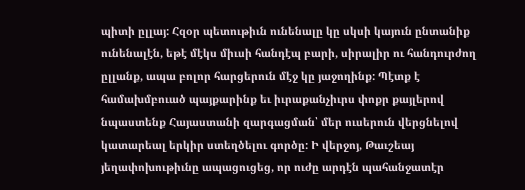պիտի ըլլայ: Հզօր պետութիւն ունենալը կը սկսի կայուն ընտանիք ունենալէն, եթէ մէկս միւսի հանդէպ բարի, սիրալիր ու հանդուրժող ըլլանք, ապա բոլոր հարցերուն մէջ կը յաջողինք: Պէտք է համախմբուած պայքարինք եւ իւրաքանչիւրս փոքր քայլերով նպաստենք Հայաստանի զարգացման՝ մեր ուսերուն վերցնելով կատարեալ երկիր ստեղծելու գործը: Ի վերջոյ, Թաւշեայ յեղափոխութիւնը ապացուցեց, որ ուժը արդէն պահանջատէր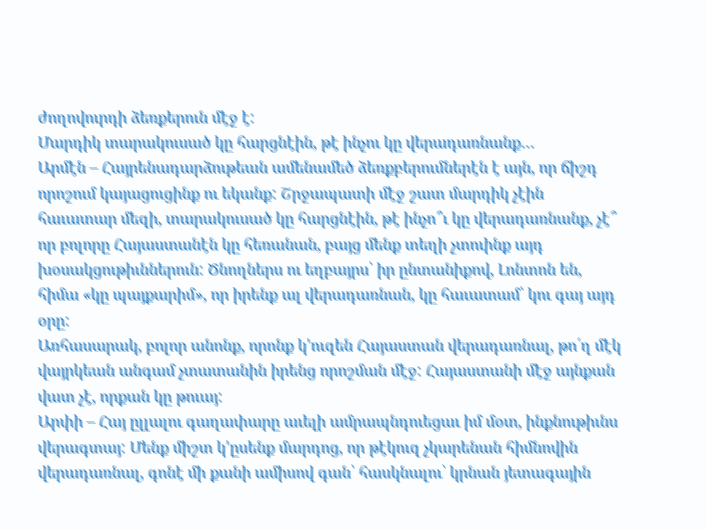ժողովուրդի ձեռքերուն մէջ է:
Մարդիկ տարակուսած կը հարցնէին, թէ ինչու կը վերադառնանք…
Արմէն – Հայրենադարձութեան ամենամեծ ձեռքբերումներէն է այն, որ ճիշդ որոշում կայացուցինք ու եկանք: Շրջապատի մէջ շատ մարդիկ չէին հաւատար մեզի, տարակուսած կը հարցնէին, թէ ինչո՞ւ կը վերադառնանք, չէ՞ որ բոլորը Հայաստանէն կը հեռանան, բայց մենք տեղի չտուինք այդ խօսակցութիւններուն: Ծնողներս ու եղբայրս՝ իր ընտանիքով, Լոնտոն են, հիմա «կը պայքարիմ», որ իրենք ալ վերադառնան, կը հաւատամ՝ կու գայ այդ օրը:
Առհասարակ, բոլոր անոնք, որոնք կ'ուզեն Հայաստան վերադառնալ, թո՛ղ մէկ վայրկեան անգամ չտատանին իրենց որոշման մէջ: Հայաստանի մէջ այնքան վատ չէ, որքան կը թուայ:
Արփի – Հայ ըլլալու գաղափարը աւելի ամրապնդուեցաւ իմ մօտ, ինքնութիւնս վերագտայ: Մենք միշտ կ'ըսենք մարդոց, որ թէկուզ չկարենան հիմնովին վերադառնալ, գոնէ մի քանի ամիսով գան՝ հասկնալու՝ կրնան յետագային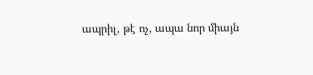ապրիլ, թէ ոչ, ապա նոր միայն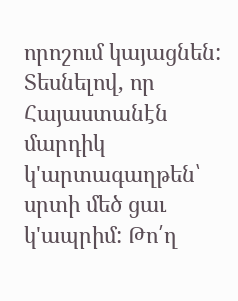որոշում կայացնեն:
Տեսնելով, որ Հայաստանէն մարդիկ կ'արտագաղթեն՝ սրտի մեծ ցաւ կ'ապրիմ: Թո՛ղ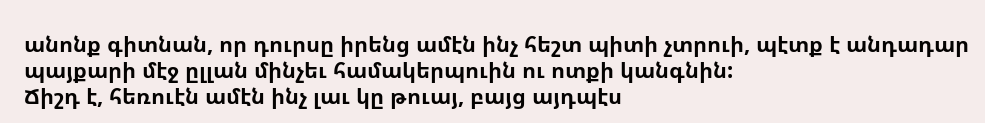անոնք գիտնան, որ դուրսը իրենց ամէն ինչ հեշտ պիտի չտրուի, պէտք է անդադար պայքարի մէջ ըլլան մինչեւ համակերպուին ու ոտքի կանգնին:
Ճիշդ է, հեռուէն ամէն ինչ լաւ կը թուայ, բայց այդպէս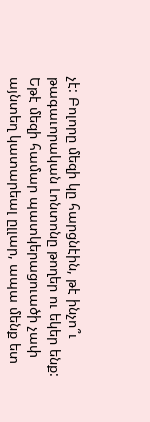չէ: Բոլորը մեզի կը հարցնէին, թէ ինչո՞ւ թագաւորական Լոնտոնը թողեր ու եկեր ենք: Եթէ մեզի համար պատկերացուածի չափ այնտեղ կատարեալ ըլլար, ապա մենք ետ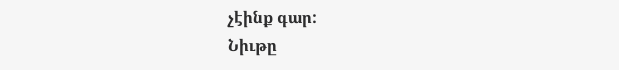չէինք գար:
Նիւթը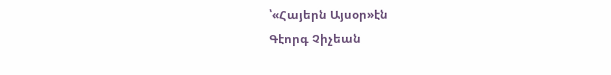՝«Հայերն Այսօր»էն
Գէորգ Չիչեան